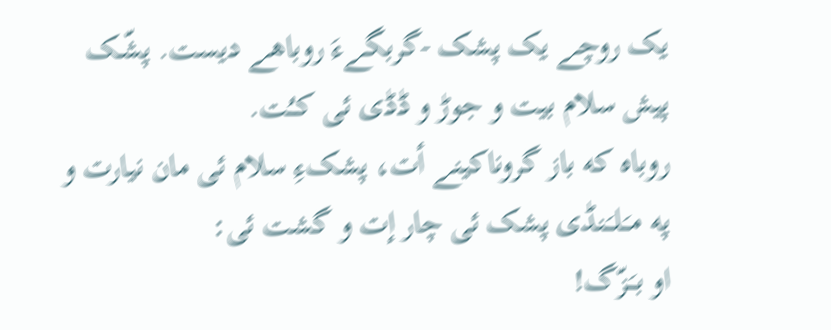یک روچے یک پشک -گربگےءَ روباهے دیست. پشّـک پیش سلام بیت و جوڑ و ڈڈی ئی کــُت.
روباه که باز گروناکینے أت، پشکءِ سلام ئی مان نیارت و په مـَـلـَـنڈی پشک ئی چار إت و گشت ئی:
او بـَـزّگ!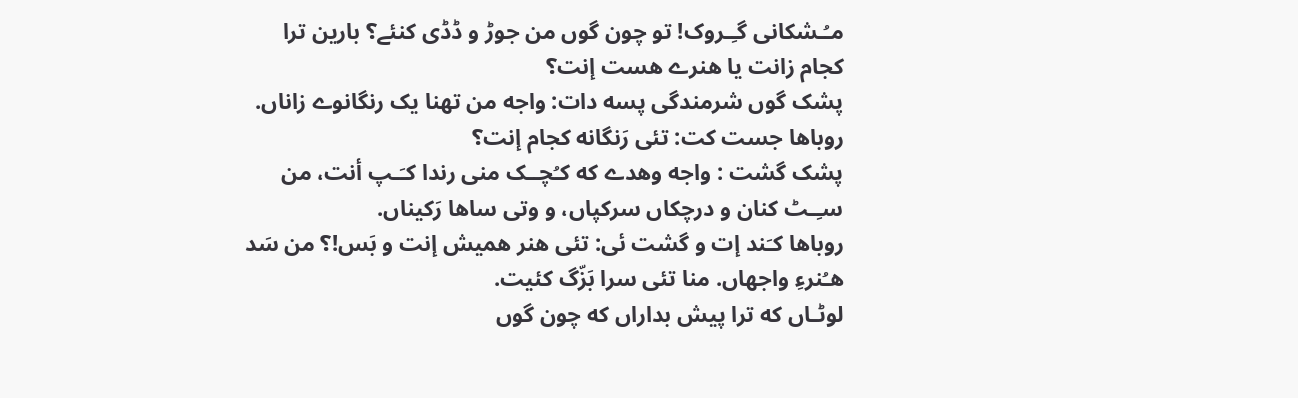مـُـشکانی گـِـروک! تو چون گوں من جوڑ و ڈڈی کنئے؟ بارین ترا کجام زانت یا هنرے هست إنت؟
پشک گوں شرمندگی پسه دات: واجه من تهنا یک رنگانوے زاناں.
روباها جست کت: تئی رَنگانه کجام إنت؟
پشک گشت : واجه وهدے که کـُچــک منی رندا کـَـپ أنت، من سـِـٹ کنان و درچکاں سرکپاں، و وتی ساها رَکیناں.
روباها کـَند إت و گشت ئی: تئی هنر همیش إنت و بَس!؟ من سَد هـُنرءِ واجهاں. منا تئی سرا بَزّگ کئیت.
لوٹـاں که ترا پیش بداراں که چون گوں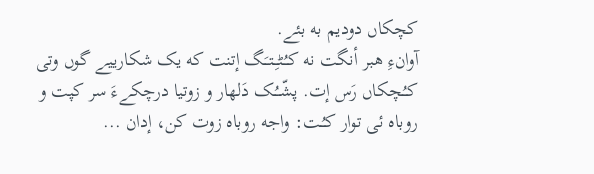کچکاں دودیم به بئے.
آوانءِ هبر أنگت نه کـُـٹـِـتـَـگ إتنت که یک شکارییے گوں وتی کـُـچکاں رَس إت. پشّــُـک دَلهار و زوتیا درچکےءَ سر کپت و روباه ئی توار کـُـت: واجه روباه زوت کن، إدان ...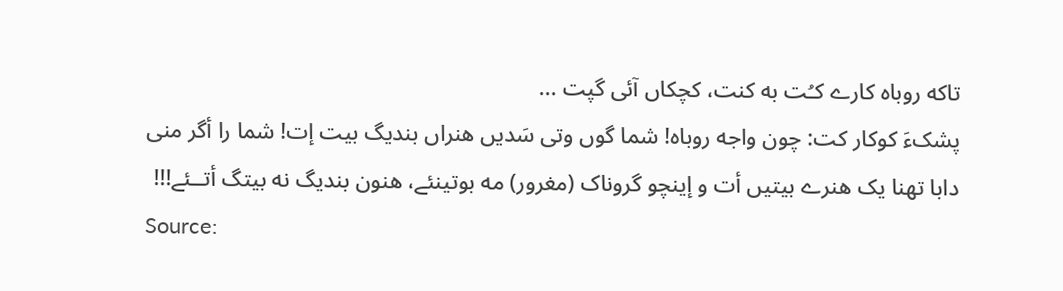تاکه روباه کارے کـُت به کنت، کچکاں آئی گپت ...
پشکءَ کوکار کت: چون واجه روباه! شما گوں وتی سَدیں هنراں بندیگ بیت إت! شما را أگر منی دابا تهنا یک هنرے بیتیں أت و إینچو گروناک (مغرور) مه بوتینئے، هنون بندیگ نه بیتگ أتــئے!!!
Source: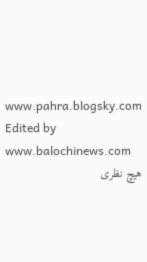www.pahra.blogsky.com
Edited by www.balochinews.com
هیچ نظری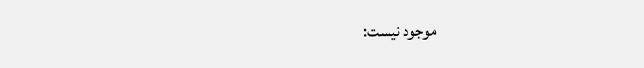موجود نیست: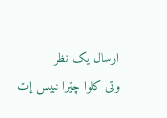ارسال یک نظر
وتی کلوا چێرا نبیس إت